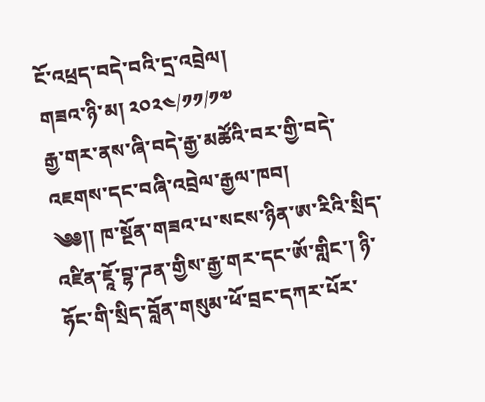ངོ་འཕྲད་བདེ་བའི་དྲ་འབྲེལ།
གཟའ་ཉི་མ། ༢༠༢༤/༡༡/༡༧
རྒྱ་གར་ནས་ཞི་བདེ་རྒྱ་མཚོའི་བར་གྱི་བདེ་འཇགས་དང་བཞི་འབྲེལ་རྒྱལ་ཁབ།
༄༅།། ཁ་སྔོན་གཟའ་པ་སངས་ཉིན་ཨ་རིའི་སྲིད་འཛིན་ཇཱོ་བྷ་ཌན་གྱིས་རྒྱ་གར་དང་ཨོ་གླིང་། ཉི་ཧོང་གི་སྲིད་བློན་གསུམ་ཕོ་བྲང་དཀར་པོར་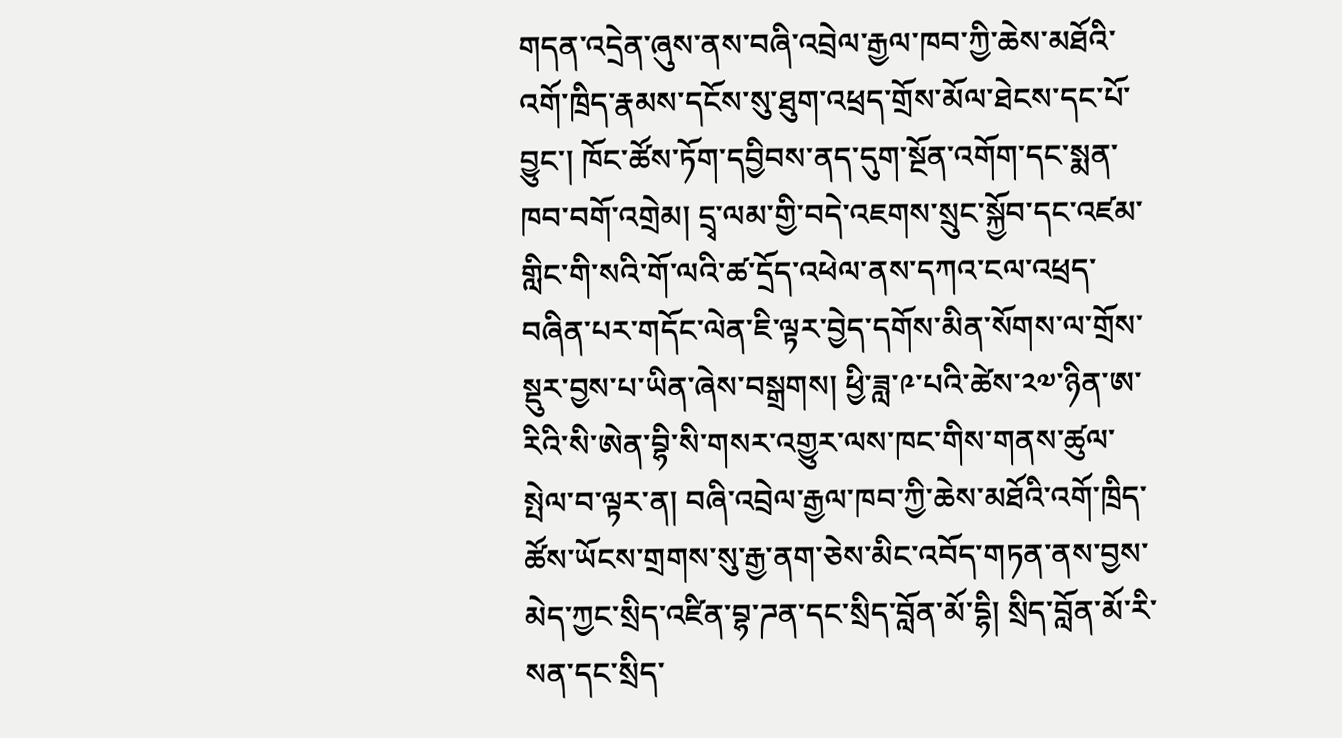གདན་འདྲེན་ཞུས་ནས་བཞི་འབྲེལ་རྒྱལ་ཁབ་ཀྱི་ཆེས་མཐོའི་འགོ་ཁྲིད་རྣམས་དངོས་སུ་ཐུག་འཕྲད་གྲོས་མོལ་ཐེངས་དང་པོ་བྱུང་། ཁོང་ཚོས་ཏོག་དབྱིབས་ནད་དུག་སྔོན་འགོག་དང་སྨན་ཁབ་བགོ་འགྲེམ། དྲྭ་ལམ་གྱི་བདེ་འཇགས་སྲུང་སྐྱོབ་དང་འཛམ་གླིང་གི་སའི་གོ་ལའི་ཚ་དྲོད་འཕེལ་ནས་དཀའ་ངལ་འཕྲད་བཞིན་པར་གདོང་ལེན་ཇི་ལྟར་བྱེད་དགོས་མིན་སོགས་ལ་གྲོས་སྡུར་བྱས་པ་ཡིན་ཞེས་བསྒྲགས། ཕྱི་ཟླ་༩་པའི་ཚེས་༢༧་ཉིན་ཨ་རིའི་སི་ཨེན་བྷི་སི་གསར་འགྱུར་ལས་ཁང་གིས་གནས་ཚུལ་སྤེལ་བ་ལྟར་ན། བཞི་འབྲེལ་རྒྱལ་ཁབ་ཀྱི་ཆེས་མཐོའི་འགོ་ཁྲིད་ཚོས་ཡོངས་གྲགས་སུ་རྒྱ་ནག་ཅེས་མིང་འབོད་གཏན་ནས་བྱས་མེད་ཀྱང་སྲིད་འཛིན་བྷ་ཌན་དང་སྲིད་བློན་མོ་དྷི། སྲིད་བློན་མོ་རི་སན་དང་སྲིད་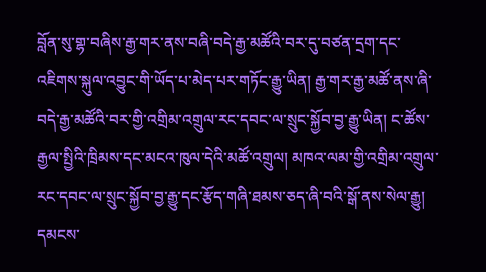བློན་སུ་གྷ་བཞིས་རྒྱ་གར་ནས་བཞི་བདེ་རྒྱ་མཚོའི་བར་དུ་བཙན་དྲག་དང་འཇིགས་སྐུལ་འབྱུང་གི་ཡོད་པ་མེད་པར་གཏོང་རྒྱུ་ཡིན། རྒྱ་གར་རྒྱ་མཚོ་ནས་ཞི་བདེ་རྒྱ་མཚོའི་བར་གྱི་འགྲིམ་འགྲུལ་རང་དབང་ལ་སྲུང་སྐྱོབ་བྱ་རྒྱུ་ཡིན། ང་ཚོས་རྒྱལ་སྤྱིའི་ཁྲིམས་དང་མངའ་ཁུལ་དེའི་མཚོ་འགྲུལ། མཁའ་ལམ་གྱི་འགྲིམ་འགྲུལ་རང་དབང་ལ་སྲུང་སྐྱོབ་བྱ་རྒྱུ་དང་རྩོད་གཞི་ཐམས་ཅད་ཞི་བའི་སྒོ་ནས་སེལ་རྒྱུ། དམངས་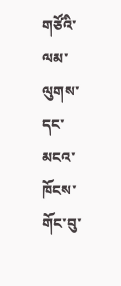གཙོའི་ལམ་ལུགས་དང་མངའ་ཁོངས་གོང་བུ་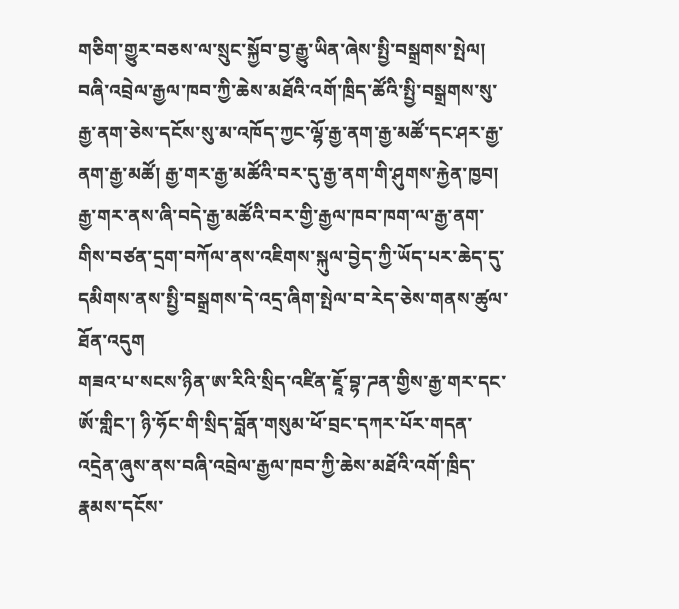གཅིག་གྱུར་བཅས་ལ་སྲུང་སྐྱོབ་བྱ་རྒྱུ་ཡིན་ཞེས་སྤྱི་བསྒྲགས་སྤེལ། བཞི་འབྲེལ་རྒྱལ་ཁབ་ཀྱི་ཆེས་མཐོའི་འགོ་ཁྲིད་ཚོའི་སྤྱི་བསྒྲགས་སུ་རྒྱ་ནག་ཅེས་དངོས་སུ་མ་འཁོད་ཀྱང་ལྷོ་རྒྱ་ནག་རྒྱ་མཚོ་དང་ཤར་རྒྱ་ནག་རྒྱ་མཚོ། རྒྱ་གར་རྒྱ་མཚོའི་བར་དུ་རྒྱ་ནག་གི་ཤུགས་རྐྱེན་ཁྱབ། རྒྱ་གར་ནས་ཞི་བདེ་རྒྱ་མཚོའི་བར་གྱི་རྒྱལ་ཁབ་ཁག་ལ་རྒྱ་ནག་གིས་བཙན་དྲག་བཀོལ་ནས་འཇིགས་སྐུལ་བྱེད་ཀྱི་ཡོད་པར་ཆེད་དུ་དམིགས་ནས་སྤྱི་བསྒྲགས་དེ་འདྲ་ཞིག་སྤེལ་བ་རེད་ཅེས་གནས་ཚུལ་ཐོན་འདུག
གཟའ་པ་སངས་ཉིན་ཨ་རིའི་སྲིད་འཛིན་ཇཱོ་བྷ་ཌན་གྱིས་རྒྱ་གར་དང་ཨོ་གླིང་། ཉི་ཧོང་གི་སྲིད་བློན་གསུམ་ཕོ་བྲང་དཀར་པོར་གདན་འདྲེན་ཞུས་ནས་བཞི་འབྲེལ་རྒྱལ་ཁབ་ཀྱི་ཆེས་མཐོའི་འགོ་ཁྲིད་རྣམས་དངོས་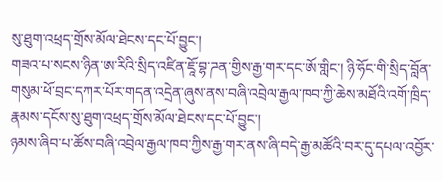སུ་ཐུག་འཕྲད་གྲོས་མོལ་ཐེངས་དང་པོ་བྱུང་།
གཟའ་པ་སངས་ཉིན་ཨ་རིའི་སྲིད་འཛིན་ཇཱོ་བྷ་ཌན་གྱིས་རྒྱ་གར་དང་ཨོ་གླིང་། ཉི་ཧོང་གི་སྲིད་བློན་གསུམ་ཕོ་བྲང་དཀར་པོར་གདན་འདྲེན་ཞུས་ནས་བཞི་འབྲེལ་རྒྱལ་ཁབ་ཀྱི་ཆེས་མཐོའི་འགོ་ཁྲིད་རྣམས་དངོས་སུ་ཐུག་འཕྲད་གྲོས་མོལ་ཐེངས་དང་པོ་བྱུང་།
ཉམས་ཞིབ་པ་ཚོས་བཞི་འབྲེལ་རྒྱལ་ཁབ་ཀྱིས་རྒྱ་གར་ནས་ཞི་བདེ་རྒྱ་མཚོའི་བར་དུ་དཔལ་འབྱོར་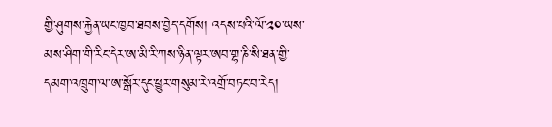གྱི་ཤུགས་རྐྱེན་ཡང་ཁྱབ་ཐབས་བྱེད་དགོས། འདས་པའི་ལོ་༢༠་ཡས་མས་ཤིག་གི་རིང་དེར་ཨ་མི་རི་ཀས་ཉིན་ལྟར་ཨབ་གྷ་ཎི་སི་ཐན་གྱི་དམག་འཁྲུག་ལ་ཨ་སྒོར་དུང་ཕྱུར་གསུམ་རེ་འགྲོ་བཏང་བ་རེད།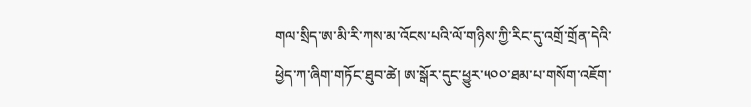གལ་སྲིད་ཨ་མི་རི་ཀས་མ་འོངས་པའི་ལོ་གཉིས་ཀྱི་རིང་དུ་འགྲོ་གྲོན་དེའི་ཕྱེད་ཀ་ཞིག་གཏོང་ཐུབ་ཚེ། ཨ་སྒོར་དུང་ཕྱུར་༥༠༠་ཐམ་པ་གསོག་འཇོག་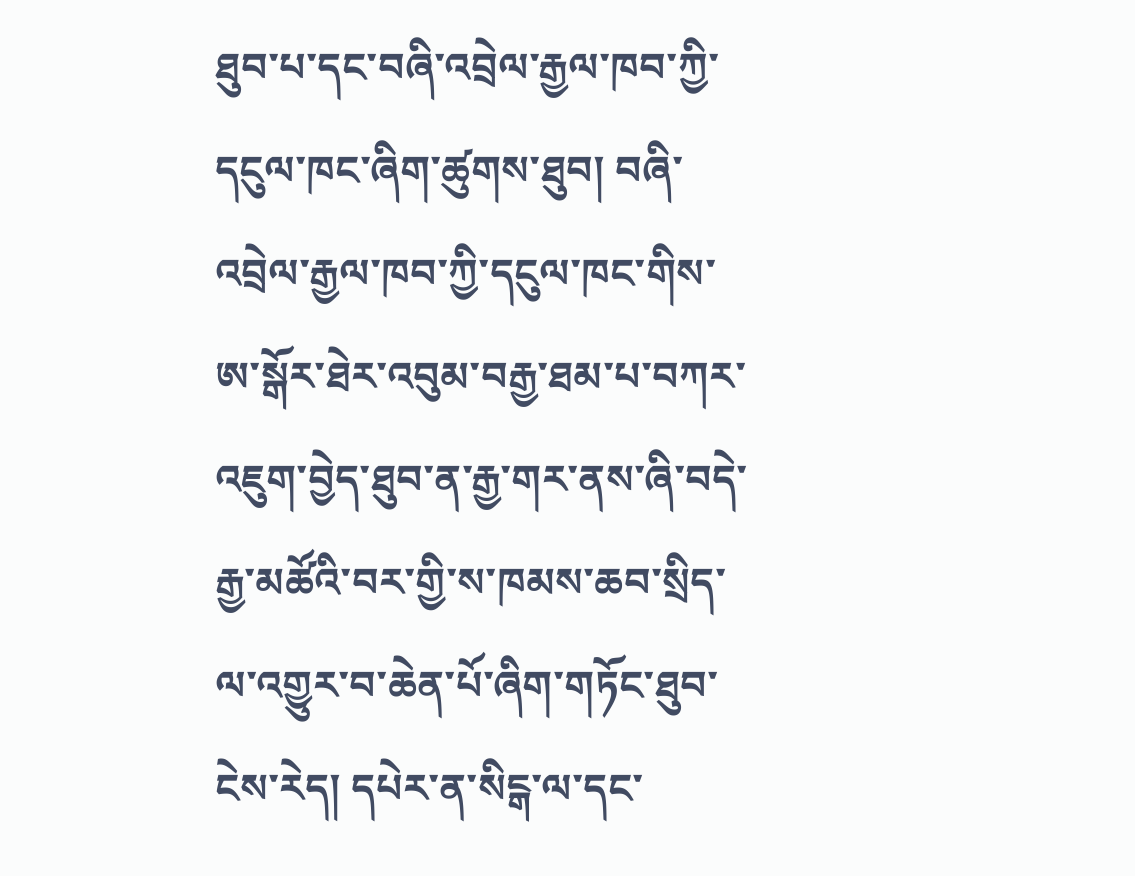ཐུབ་པ་དང་བཞི་འབྲེལ་རྒྱལ་ཁབ་ཀྱི་དངུལ་ཁང་ཞིག་ཚུགས་ཐུབ། བཞི་འབྲེལ་རྒྱལ་ཁབ་ཀྱི་དངུལ་ཁང་གིས་ཨ་སྒོར་ཐེར་འབུམ་བརྒྱ་ཐམ་པ་བཀར་འཇུག་བྱེད་ཐུབ་ན་རྒྱ་གར་ནས་ཞི་བདེ་རྒྱ་མཚོའི་བར་གྱི་ས་ཁམས་ཆབ་སྲིད་ལ་འགྱུར་བ་ཆེན་པོ་ཞིག་གཏོང་ཐུབ་ངེས་རེད། དཔེར་ན་སིངྒ་ལ་དང་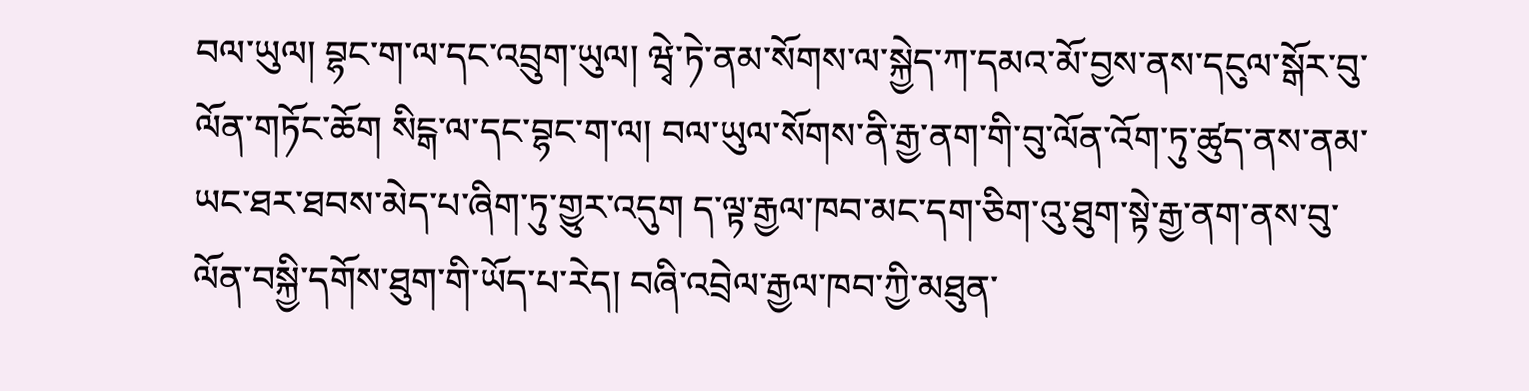བལ་ཡུལ། བྷང་ག་ལ་དང་འབྲུག་ཡུལ། ཝྭེ་ཏེ་ནམ་སོགས་ལ་སྐྱེད་ཀ་དམའ་མོ་བྱས་ནས་དངུལ་སྒོར་བུ་ལོན་གཏོང་ཆོག སིངྒ་ལ་དང་བྷང་ག་ལ། བལ་ཡུལ་སོགས་ནི་རྒྱ་ནག་གི་བུ་ལོན་འོག་ཏུ་ཚུད་ནས་ནམ་ཡང་ཐར་ཐབས་མེད་པ་ཞིག་ཏུ་གྱུར་འདུག ད་ལྟ་རྒྱལ་ཁབ་མང་དག་ཅིག་འུ་ཐུག་སྟེ་རྒྱ་ནག་ནས་བུ་ལོན་བསྐྱི་དགོས་ཐུག་གི་ཡོད་པ་རེད། བཞི་འབྲེལ་རྒྱལ་ཁབ་ཀྱི་མཐུན་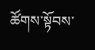ཚོགས་སྟོབས་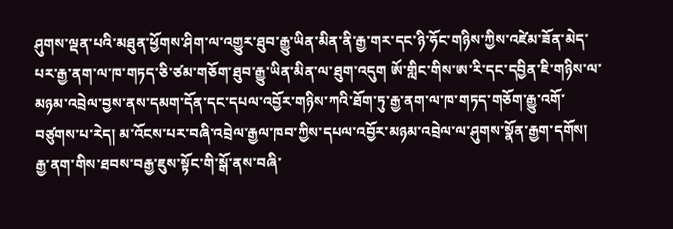ཤུགས་ལྡན་པའི་མཐུན་ཕྱོགས་ཤིག་ལ་འགྱུར་ཐུབ་རྒྱུ་ཡིན་མིན་ནི་རྒྱ་གར་དང་ཉི་ཧོང་གཉིས་ཀྱིས་འཛེམ་ཟོན་མེད་པར་རྒྱ་ནག་ལ་ཁ་གཏད་ཅི་ཙམ་གཅོག་ཐུབ་རྒྱུ་ཡིན་མིན་ལ་ཐུག་འདུག ཨོ་གླིང་གིས་ཨ་རི་དང་དབྱིན་ཇི་གཉིས་ལ་མཉམ་འབྲེལ་བྱས་ནས་དམག་དོན་དང་དཔལ་འབྱོར་གཉིས་ཀའི་ཐོག་ཏུ་རྒྱ་ནག་ལ་ཁ་གཏད་གཅོག་རྒྱུ་འགོ་བཙུགས་པ་རེད། མ་འོངས་པར་བཞི་འབྲེལ་རྒྱལ་ཁབ་ཀྱིས་དཔལ་འབྱོར་མཉམ་འབྲེལ་ལ་ཤུགས་སྣོན་རྒྱག་དགོས། རྒྱ་ནག་གིས་ཐབས་བརྒྱ་ཇུས་སྟོང་གི་སྒོ་ནས་བཞི་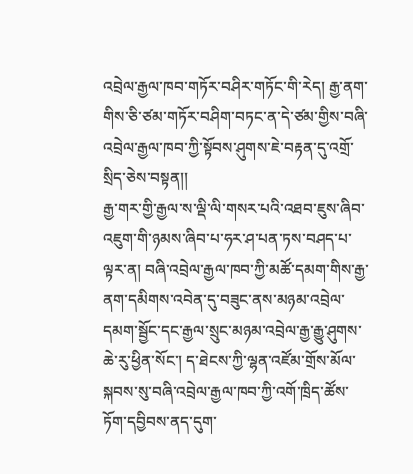འབྲེལ་རྒྱལ་ཁབ་གཏོར་བཤིར་གཏོང་གི་རེད། རྒྱ་ནག་གིས་ཅི་ཙམ་གཏོར་བཤིག་བཏང་ན་དེ་ཙམ་གྱིས་བཞི་འབྲེལ་རྒྱལ་ཁབ་ཀྱི་སྟོབས་ཤུགས་ཇེ་བརྟན་དུ་འགྲོ་སྲིད་ཅེས་བསྟན།།
རྒྱ་གར་གྱི་རྒྱལ་ས་ལྡི་ལི་གསར་པའི་འཐབ་ཇུས་ཞིབ་འཇུག་གི་ཉམས་ཞིབ་པ་ཧར་ཤ་པན་ཏས་བཤད་པ་ལྟར་ན། བཞི་འབྲེལ་རྒྱལ་ཁབ་ཀྱི་མཚོ་དམག་གིས་རྒྱ་ནག་དམིགས་འབེན་དུ་བཟུང་ནས་མཉམ་འབྲེལ་དམག་སྦྱོང་དང་རྒྱལ་སྲུང་མཉམ་འབྲེལ་རྒྱ་རྒྱུ་ཤུགས་ཆེ་རུ་ཕྱིན་སོང་། ད་ཐེངས་ཀྱི་ལྷན་འཛོམ་གྲོས་མོལ་སྐབས་སུ་བཞི་འབྲེལ་རྒྱལ་ཁབ་ཀྱི་འགོ་ཁྲིད་ཚོས་ཏོག་དབྱིབས་ནད་དུག་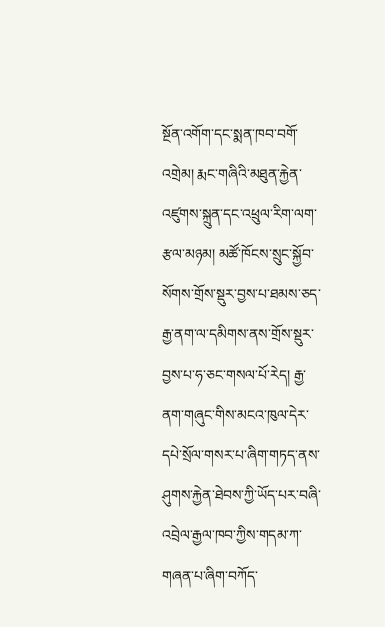སྔོན་འགོག་དང་སྨན་ཁབ་བགོ་འགྲེམ། རྨང་གཞིའི་མཐུན་རྐྱེན་འཛུགས་སྐྲུན་དང་འཕྲུལ་རིག་ལག་རྩལ་མཉམ། མཚོ་ཁོངས་སྲུང་སྐྱོབ་སོགས་གྲོས་སྡུར་བྱས་པ་ཐམས་ཅད་རྒྱ་ནག་ལ་དམིགས་ནས་གྲོས་སྡུར་བྱས་པ་ཧ་ཅང་གསལ་པོ་རེད། རྒྱ་ནག་གཞུང་གིས་མངའ་ཁུལ་དེར་དཔེ་སྲོལ་གསར་པ་ཞིག་གཏད་ནས་ཤུགས་རྐྱེན་ཐེབས་ཀྱི་ཡོད་པར་བཞི་འབྲེལ་རྒྱལ་ཁབ་ཀྱིས་གདམ་ཀ་གཞན་པ་ཞིག་བཀོད་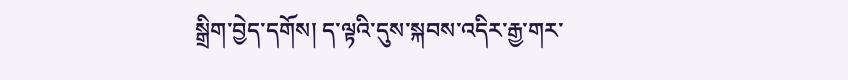སྒྲིག་བྱེད་དགོས། ད་ལྟའི་དུས་སྐབས་འདིར་རྒྱ་གར་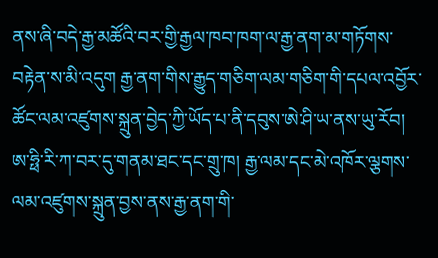ནས་ཞི་བདེ་རྒྱ་མཚོའི་བར་གྱི་རྒྱལ་ཁབ་ཁག་ལ་རྒྱ་ནག་མ་གཏོགས་བརྟེན་ས་མི་འདུག རྒྱ་ནག་གིས་རྒྱུད་གཅིག་ལམ་གཅིག་གི་དཔལ་འབྱོར་ཚོང་ལམ་འཛུགས་སྐྲུན་བྱེད་ཀྱི་ཡོད་པ་ནི་དབུས་ཨེ་ཤི་ཡ་ནས་ཡུ་རོབ། ཨ་ཧྥི་རི་ཀ་བར་དུ་གནམ་ཐང་དང་གྲུ་ཁ། རྒྱ་ལམ་དང་མེ་འཁོར་ལྕགས་ལམ་འཛུགས་སྐྲུན་བྱས་ནས་རྒྱ་ནག་གི་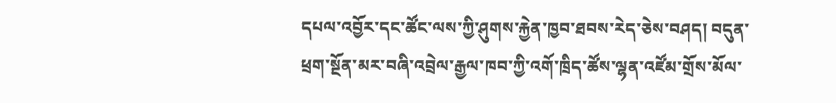དཔལ་འབྱོར་དང་ཚོང་ལས་ཀྱི་ཤུགས་རྐྱེན་ཁྱབ་ཐབས་རེད་ཅེས་བཤད། བདུན་ཕྲག་སྔོན་མར་བཞི་འབྲེལ་རྒྱལ་ཁབ་ཀྱི་འགོ་ཁྲིད་ཚོས་ལྷན་འཛོམ་གྲོས་མོལ་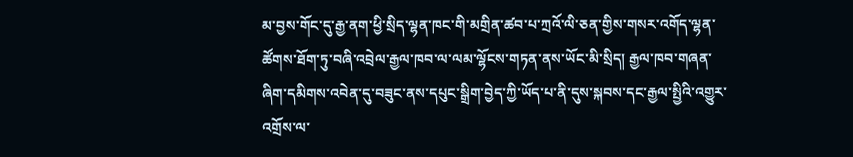མ་བྱས་གོང་དུ་རྒྱ་ནག་ཕྱི་སྲིད་ལྷན་ཁང་གི་མགྲིན་ཚབ་པ་ཀྲའོ་ལི་ཅན་གྱིས་གསར་འགོད་ལྷན་ཚོགས་ཐོག་ཏུ་བཞི་འབྲེལ་རྒྱལ་ཁབ་ལ་ལམ་ལྷོངས་གཏན་ནས་ཡོང་མི་སྲིད། རྒྱལ་ཁབ་གཞན་ཞིག་དམིགས་འབེན་དུ་བཟུང་ནས་དཔུང་སྒྲིག་བྱེད་ཀྱི་ཡོད་པ་ནི་དུས་སྐབས་དང་རྒྱལ་སྤྱིའི་འགྱུར་འགྲོས་ལ་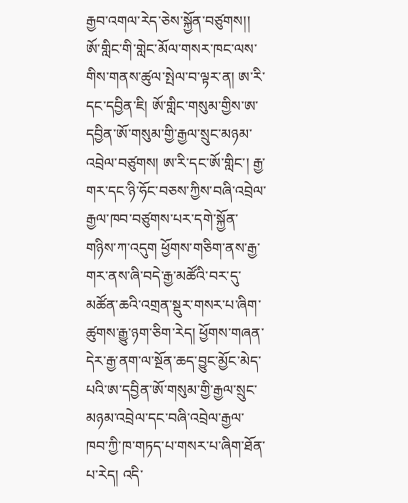རྒྱབ་འགལ་རེད་ཅེས་སྐྱོན་བཙུགས།།
ཨོ་གླིང་གི་གླེང་མོལ་གསར་ཁང་ལས་གིས་གནས་ཚུལ་སྤེལ་བ་ལྟར་ན། ཨ་རི་དང་དབྱིན་ཇི། ཨོ་གླིང་གསུམ་གྱིས་ཨ་དབྱིན་ཨོ་གསུམ་གྱི་རྒྱལ་སྲུང་མཉམ་འབྲེལ་བཙུགས། ཨ་རི་དང་ཨོ་གླིང་། རྒྱ་གར་དང་ཉི་ཧོང་བཅས་ཀྱིས་བཞི་འབྲེལ་རྒྱལ་ཁབ་བཙུགས་པར་དགེ་སྐྱོན་གཉིས་ཀ་འདུག ཕྱོགས་གཅིག་ནས་རྒྱ་གར་ནས་ཞི་བདེ་རྒྱ་མཚོའི་བར་དུ་མཚོན་ཆའི་འགྲན་སྡུར་གསར་པ་ཞིག་ཚུགས་རྒྱུ་ཉག་ཅིག་རེད། ཕྱོགས་གཞན་དེར་རྒྱ་ནག་ལ་སྔོན་ཆད་བྱུང་མྱོང་མེད་པའི་ཨ་དབྱིན་ཨོ་གསུམ་གྱི་རྒྱལ་སྲུང་མཉམ་འབྲེལ་དང་བཞི་འབྲེལ་རྒྱལ་ཁབ་ཀྱི་ཁ་གཏད་པ་གསར་པ་ཞིག་ཐོན་པ་རེད། འདི་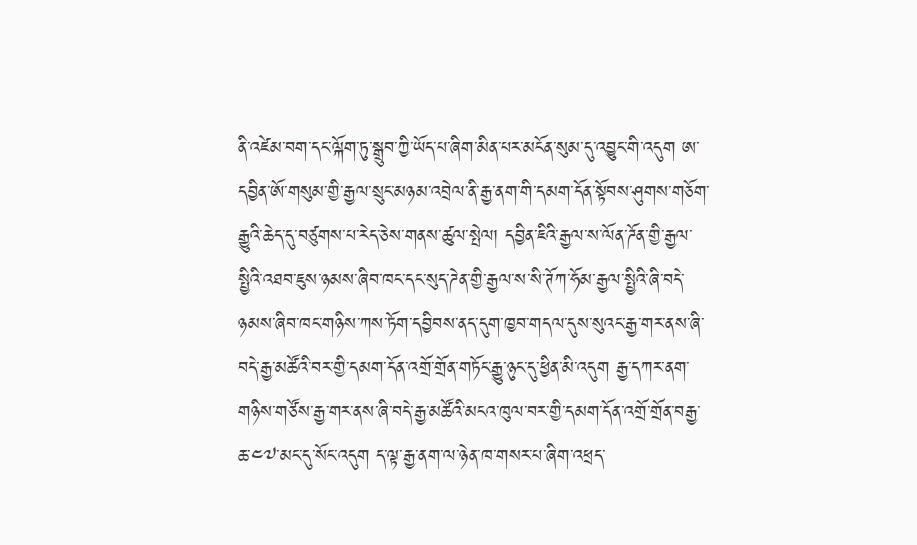ནི་འཛེམ་བག་དང་ལྐོག་ཏུ་སྒྲུབ་ཀྱི་ཡོད་པ་ཞིག་མིན་པར་མངོན་སུམ་དུ་འབྱུང་གི་འདུག ཨ་དབྱིན་ཨོ་གསུམ་གྱི་རྒྱལ་སྲུང་མཉམ་འབྲེལ་ནི་རྒྱ་ནག་གི་དམག་དོན་སྟོབས་ཤུགས་གཅོག་རྒྱུའི་ཆེད་དུ་བཙུགས་པ་རེད་ཅེས་གནས་ཚུལ་སྤེལ། དབྱིན་ཇིའི་རྒྱལ་ས་ལོན་ཌོན་གྱི་རྒྱལ་སྤྱིའི་འཐབ་ཇུས་ཉམས་ཞིབ་ཁང་དང་སུད་ཌེན་གྱི་རྒྱལ་ས་སི་ཊོཀ་ཧོམ་རྒྱལ་སྤྱིའི་ཞི་བདེ་ཉམས་ཞིབ་ཁང་གཉིས་ཀས་ཏོག་དབྱིབས་ནད་དུག་ཁྱབ་གདལ་དུས་སུའང་རྒྱ་གར་ནས་ཞི་བདེ་རྒྱ་མཚོའི་བར་གྱི་དམག་དོན་འགྲོ་གྲོན་གཏོང་རྒྱུ་ཉུང་དུ་ཕྱིན་མི་འདུག རྒྱ་དཀར་ནག་གཉིས་གཙོས་རྒྱ་གར་ནས་ཞི་བདེ་རྒྱ་མཚོའི་མངའ་ཁུལ་བར་གྱི་དམག་དོན་འགྲོ་གྲོན་བརྒྱ་ཆ་༤༧་མང་དུ་སོང་འདུག ད་ལྟ་རྒྱ་ནག་ལ་ཉེན་ཁ་གསར་པ་ཞིག་འཕྲད་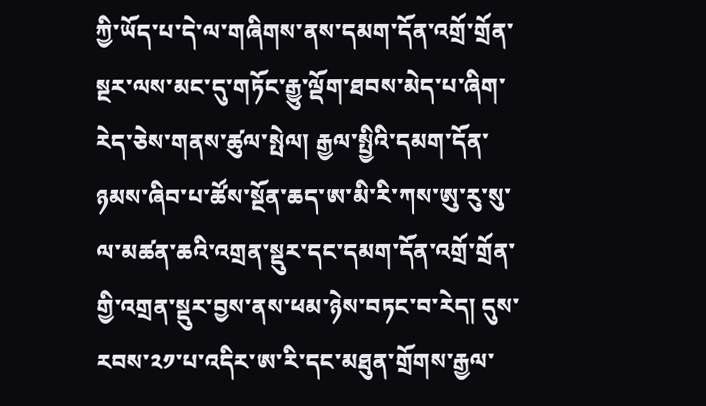ཀྱི་ཡོད་པ་དེ་ལ་གཞིགས་ནས་དམག་དོན་འགྲོ་གྲོན་སྔར་ལས་མང་དུ་གཏོང་རྒྱུ་ལྡོག་ཐབས་མེད་པ་ཞིག་རེད་ཅེས་གནས་ཚུལ་སྤེལ། རྒྱལ་སྤྱིའི་དམག་དོན་ཉམས་ཞིབ་པ་ཚོས་སྔོན་ཆད་ཨ་མི་རི་ཀས་ཨུ་རུ་སུ་ལ་མཚན་ཆའི་འགྲན་སྡུར་དང་དམག་དོན་འགྲོ་གྲོན་གྱི་འགྲན་སྡུར་བྱས་ནས་ཕམ་ཉེས་བཏང་བ་རེད། དུས་རབས་༢༡་པ་འདིར་ཨ་རི་དང་མཐུན་གྲོགས་རྒྱལ་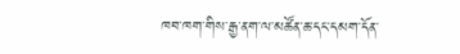ཁབ་ཁག་གིས་རྒྱ་ནག་ལ་མཚོན་ཆ་དང་དམག་དོན་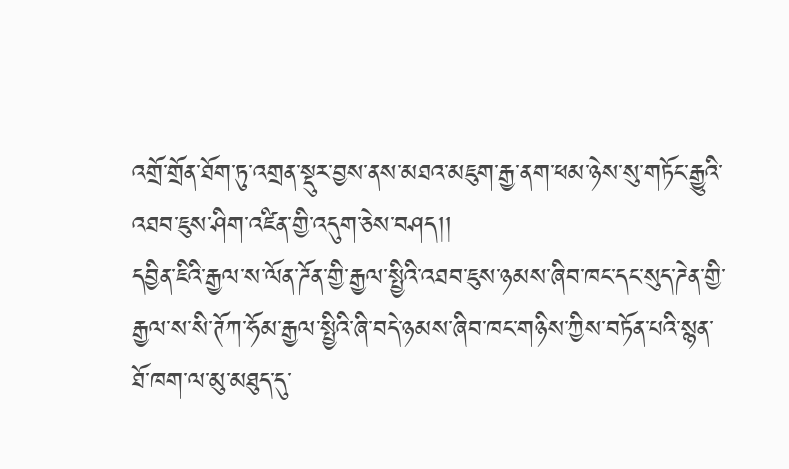འགྲོ་གྲོན་ཐོག་ཏུ་འགྲན་སྡུར་བྱས་ནས་མཐའ་མཇུག་རྒྱ་ནག་ཕམ་ཉེས་སུ་གཏོང་རྒྱུའི་འཐབ་ཇུས་ཤིག་འཛིན་གྱི་འདུག་ཅེས་བཤད།།
དབྱིན་ཇིའི་རྒྱལ་ས་ལོན་ཌོན་གྱི་རྒྱལ་སྤྱིའི་འཐབ་ཇུས་ཉམས་ཞིབ་ཁང་དང་སུད་ཌེན་གྱི་རྒྱལ་ས་སི་ཊོཀ་ཧོམ་རྒྱལ་སྤྱིའི་ཞི་བདེ་ཉམས་ཞིབ་ཁང་གཉིས་ཀྱིས་བཏོན་པའི་སྙན་ཐོ་ཁག་ལ་མུ་མཐུད་དུ་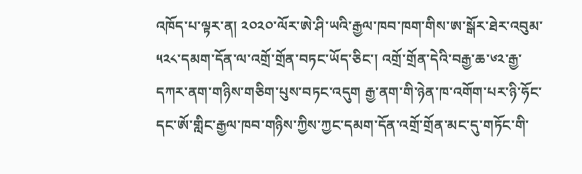འཁོད་པ་ལྟར་ན། ༢༠༢༠་ལོར་ཨེ་ཤི་ཡའི་རྒྱལ་ཁབ་ཁག་གིས་ཨ་སྒོར་ཐེར་འབུམ་༥༢༨་དམག་དོན་ལ་འགྲོ་གྲོན་བཏང་ཡོད་ཅིང་། འགྲོ་གྲོན་དེའི་བརྒྱ་ཆ་༦༢་རྒྱ་དཀར་ནག་གཉིས་གཅིག་པུས་བཏང་འདུག རྒྱ་ནག་གི་ཉེན་ཁ་འགོག་པར་ཉི་ཧོང་དང་ཨོ་གླིང་རྒྱལ་ཁབ་གཉིས་ཀྱིས་ཀྱང་དམག་དོན་འགྲོ་གྲོན་མང་དུ་གཏོང་གི་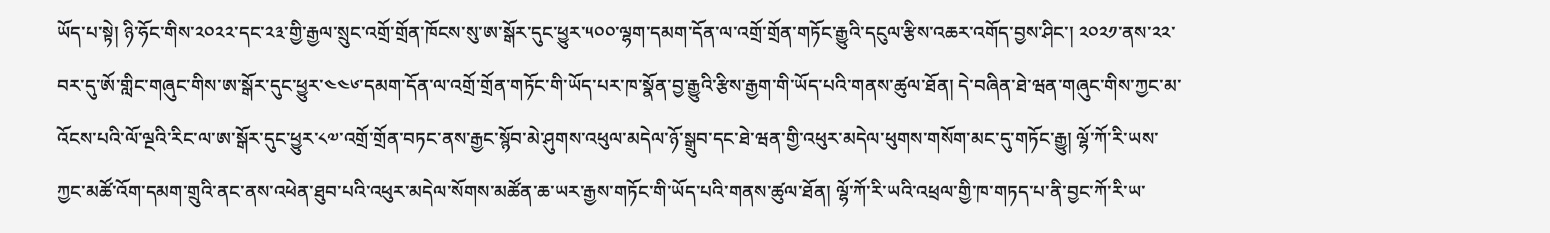ཡོད་པ་སྟེ། ཉི་ཧོང་གིས་༢༠༢༢་དང་༢༣་གྱི་རྒྱལ་སྲུང་འགྲོ་གྲོན་ཁོངས་སུ་ཨ་སྒོར་དུང་ཕྱུར་༥༠༠་ལྷག་དམག་དོན་ལ་འགྲོ་གྲོན་གཏོང་རྒྱུའི་དངུལ་རྩིས་འཆར་འགོད་བྱས་ཤིང་། ༢༠༢༡་ནས་༢༢་བར་དུ་ཨོ་གླིང་གཞུང་གིས་ཨ་སྒོར་དུང་ཕྱུར་༤༤༦་དམག་དོན་ལ་འགྲོ་གྲོན་གཏོང་གི་ཡོད་པར་ཁ་སྣོན་བྱ་རྒྱུའི་རྩིས་རྒྱག་གི་ཡོད་པའི་གནས་ཚུལ་ཐོན། དེ་བཞིན་ཐེ་ཝན་གཞུང་གིས་ཀྱང་མ་འོངས་པའི་ལོ་ལྔའི་རིང་ལ་ཨ་སྒོར་དུང་ཕྱུར་༨༧་འགྲོ་གྲོན་བཏང་ནས་རྒྱང་སྙོབ་མེ་ཤུགས་འཕུལ་མདེལ་ཉོ་སྒྲུབ་དང་ཐེ་ཝན་གྱི་འཕུར་མདེལ་ཕུགས་གསོག་མང་དུ་གཏོང་རྒྱུ། ལྷོ་ཀོ་རི་ཡས་ཀྱང་མཚོ་འོག་དམག་གྲུའི་ནང་ནས་འཕེན་ཐུབ་པའི་འཕུར་མདེལ་སོགས་མཚོན་ཆ་ཡར་རྒྱས་གཏོང་གི་ཡོད་པའི་གནས་ཚུལ་ཐོན། ལྷོ་ཀོ་རི་ཡའི་འཕྲལ་གྱི་ཁ་གཏད་པ་ནི་བྱང་ཀོ་རི་ཡ་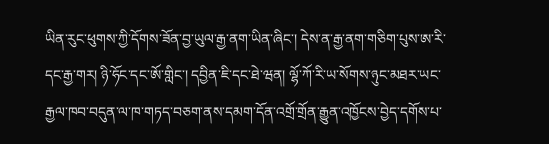ཡིན་རུང་ཕུགས་ཀྱི་དོགས་ཟོན་བྱ་ཡུལ་རྒྱ་ནག་ཡིན་ཞིང་། དེས་ན་རྒྱ་ནག་གཅིག་པུས་ཨ་རི་དང་རྒྱ་གར། ཉི་ཧོང་དང་ཨོ་གླིང་། དབྱིན་ཇི་དང་ཐེ་ཝན། ལྷོ་ཀོ་རི་ཡ་སོགས་ཉུང་མཐར་ཡང་རྒྱལ་ཁབ་བདུན་ལ་ཁ་གཏད་བཅག་ནས་དམག་དོན་འགྲོ་གྲོན་རྒྱུན་འཁྱོངས་བྱེད་དགོས་པ་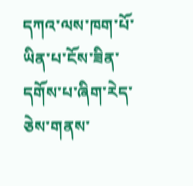དཀའ་ལས་ཁག་པོ་ཡིན་པ་ངོས་ཟིན་དགོས་པ་ཞིག་རེད་ཅེས་གནས་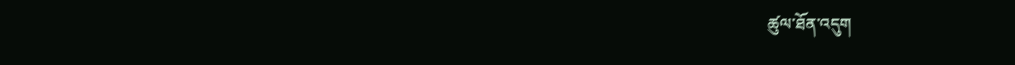ཚུལ་ཐོན་འདུག